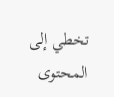تخطي إلى المحتوى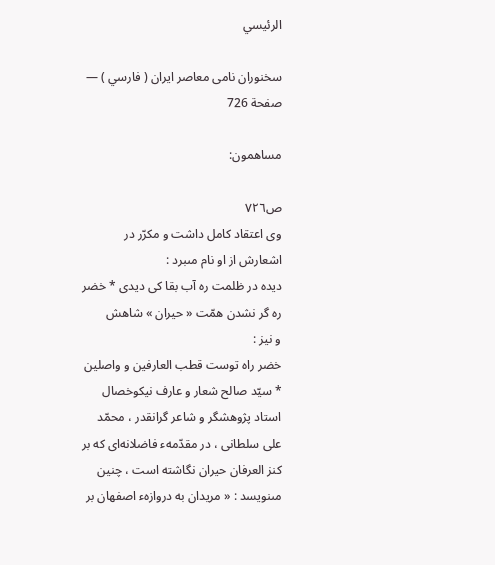الرئيسي

سخنوران نامى معاصر ايران ( فارسي ) — صفحة 726

مساهمون:

ص٧٢٦
وى اعتقاد كامل داشت و مكرّر در اشعارش از او نام مىبرد :
ديده در ظلمت ره آب بقا كى ديدى * خضر ره گر نشدن همّت « حيران » شاهش
و نيز :
خضر راه توست قطب العارفين و واصلين * سيّد صالح شعار و عارف نيكوخصال
استاد پژوهشگر و شاعر گرانقدر ، محمّد على سلطانى ، در مقدّمهء فاضلانه‌اى كه بر كنز العرفان حيران نگاشته است ، چنين مىنويسد : « مريدان به دروازهء اصفهان بر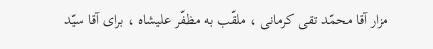مزار آقا محمّد تقى كرمانى ، ملقّب به مظفّر عليشاه ، براى آقا سيّد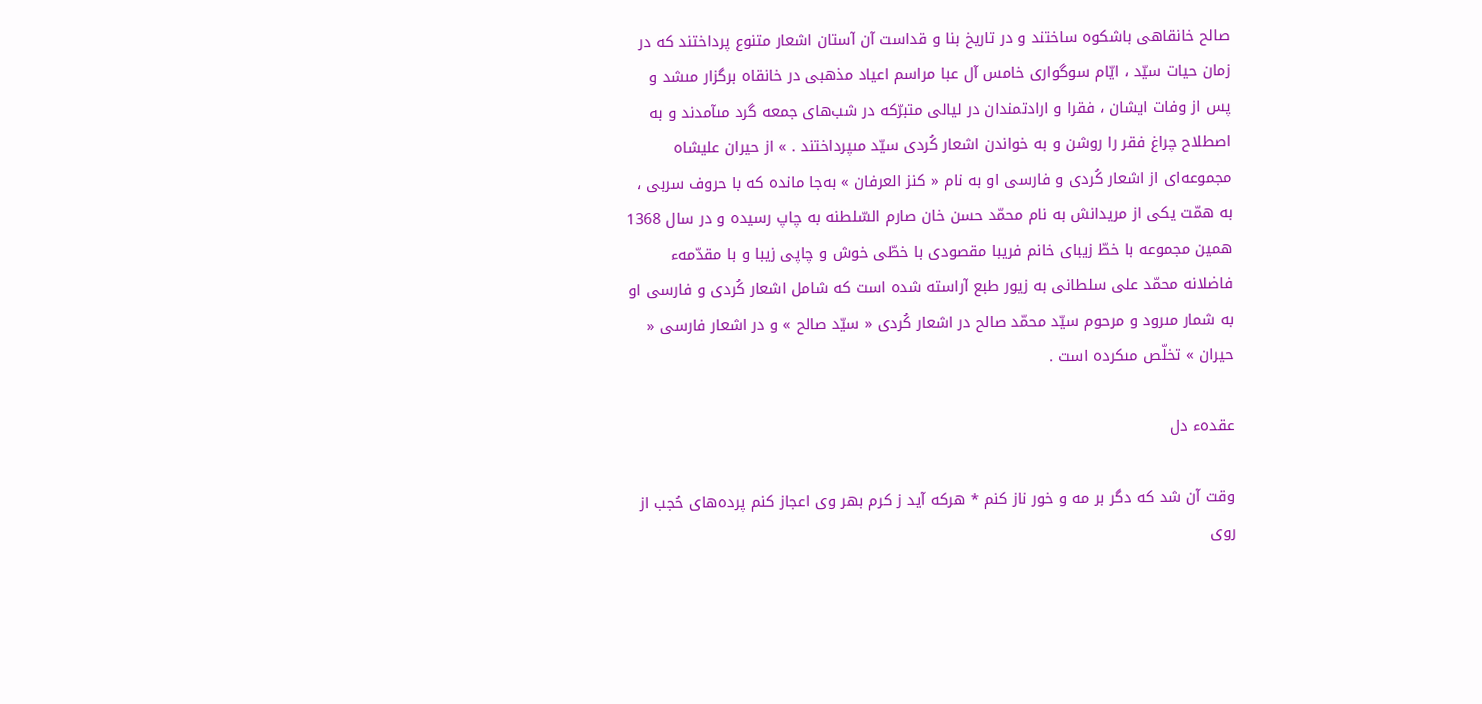صالح خانقاهى باشكوه ساختند و در تاريخ بنا و قداست آن آستان اشعار متنوع پرداختند كه در زمان حيات سيّد ، ايّام سوگوارى خامس آل عبا مراسم اعياد مذهبى در خانقاه برگزار مىشد و پس از وفات ايشان ، فقرا و ارادتمندان در ليالى متبرّكه در شب‌هاى جمعه گرد مىآمدند و به اصطلاح چراغ فقر را روشن و به خواندن اشعار كُردى سيّد مىپرداختند . » از حيران عليشاه مجموعه‌اى از اشعار كُردى و فارسى او به نام « كنز العرفان » به‌جا مانده كه با حروف سربى ، به همّت يكى از مريدانش به نام محمّد حسن خان صارم السّلطنه به چاپ رسيده و در سال 1368 همين مجموعه با خطّ زيباى خانم فريبا مقصودى با خطّى خوش و چاپى زيبا و با مقدّمهء فاضلانه محمّد على سلطانى به زيور طبع آراسته شده است كه شامل اشعار كُردى و فارسى او به شمار مىرود و مرحوم سيّد محمّد صالح در اشعار كُردى « سيّد صالح » و در اشعار فارسى « حيران » تخلّص مىكرده است .

عقدهء دل

وقت آن شد كه دگر بر مه و خور ناز كنم * هركه آيد ز كرم بهر وى اعجاز كنم پرده‌هاى حُجب از روى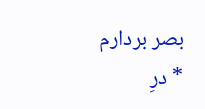بصر بردارم * درِ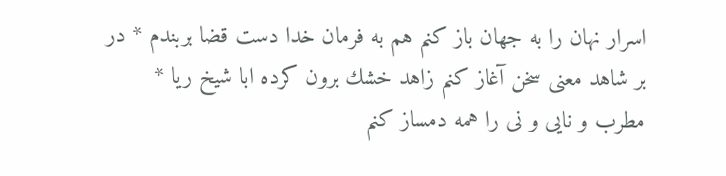اسرار نهان را به جهان باز كنم هم به فرمان خدا دست قضا بربندم * در بر شاهد معنى سخن آغاز كنم زاهد خشك برون كرده ابا شيخ ريا * مطرب و نايى و نى را همه دمساز كنم